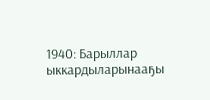1940: Барыллар ыккардыларынааҕы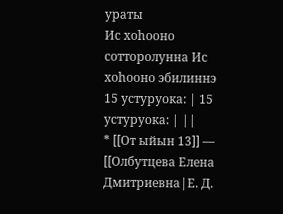ураты
Ис хоһооно сотторолунна Ис хоһооно эбилиннэ
15 устуруока: | 15 устуруока: | ||
* [[От ыйын 13]] — [[Олбутцева Елена Дмитриевна|Е. Д.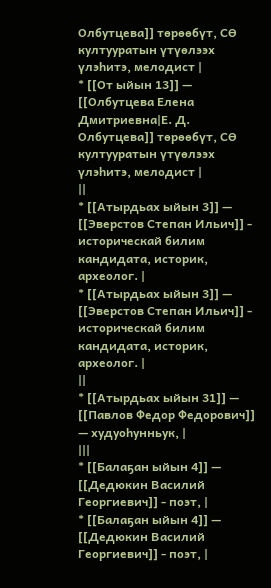Олбутцева]] төрөөбүт, СӨ култууратын үтүөлээх үлэһитэ, мелодист |
* [[От ыйын 13]] — [[Олбутцева Елена Дмитриевна|Е. Д. Олбутцева]] төрөөбүт, СӨ култууратын үтүөлээх үлэһитэ, мелодист |
||
* [[Атырдьах ыйын 3]] — [[Эверстов Степан Ильич]] - историческай билим кандидата, историк, археолог. |
* [[Атырдьах ыйын 3]] — [[Эверстов Степан Ильич]] - историческай билим кандидата, историк, археолог. |
||
* [[Атырдьах ыйын 31]] — [[Павлов Федор Федорович]] — худуоһунньук, |
|||
* [[Балаҕан ыйын 4]] — [[Дедюкин Василий Георгиевич]] - поэт, |
* [[Балаҕан ыйын 4]] — [[Дедюкин Василий Георгиевич]] - поэт, |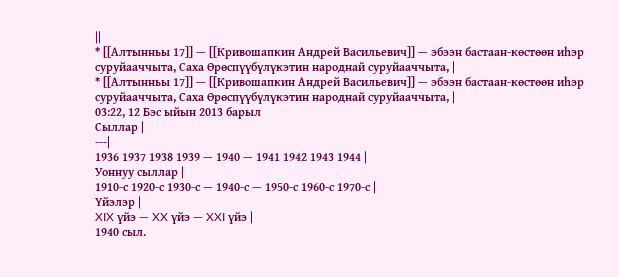||
* [[Алтынньы 17]] — [[Кривошапкин Андрей Васильевич]] — эбээн бастаан-көстөөн иһэр суруйааччыта, Саха Өрөспүүбүлүкэтин народнай суруйааччыта, |
* [[Алтынньы 17]] — [[Кривошапкин Андрей Васильевич]] — эбээн бастаан-көстөөн иһэр суруйааччыта, Саха Өрөспүүбүлүкэтин народнай суруйааччыта, |
03:22, 12 Бэс ыйын 2013 барыл
Сыллар |
---|
1936 1937 1938 1939 — 1940 — 1941 1942 1943 1944 |
Уоннуу сыллар |
1910-с 1920-с 1930-с — 1940-с — 1950-с 1960-с 1970-с |
Үйэлэр |
XIX үйэ — XX үйэ — XXI үйэ |
1940 сыл.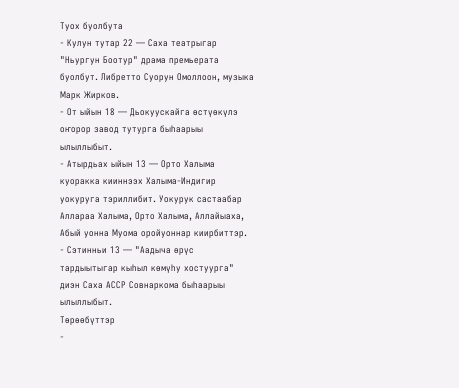Туох буолбута
- Кулун тутар 22 — Саха театрыгар "Ньургун Боотур" драма премьерата буолбут. Либретто Суорун Омоллоон, музыка Марк Жирков.
- От ыйын 18 — Дьокуускайга өстүөкүлэ оҥорор завод тутурга быһаарыы ылыллыбыт.
- Атырдьах ыйын 13 — Орто Халыма куоракка кииннээх Халыма-Индигир уокуруга тэриллибит. Уокурук састаабар Аллараа Халыма, Орто Халыма, Аллайыаха, Абый уонна Муома оройуоннар киирбиттэр.
- Сэтинньи 13 — "Аадыча өрүс тардыытыгар кыһыл көмүһу хостуурга" диэн Саха АССР Совнаркома быһаарыы ылыллыбыт.
Төрөөбүттэр
-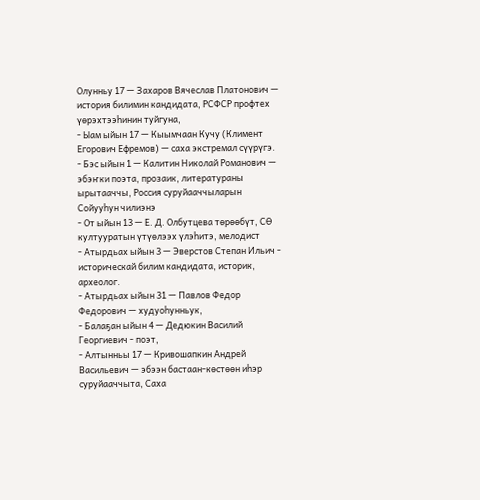Олунньу 17 — Захаров Вячеслав Платонович — история билимин кандидата, РСФСР профтех үөрэхтээһинин туйгуна,
- Ыам ыйын 17 — Кыымчаан Кучу (Климент Егорович Ефремов) — саха экстремал сүүрүгэ.
- Бэс ыйын 1 — Калитин Николай Романович — эбэҥки поэта, прозаик, литератураны ырытааччы, Россия суруйааччыларын Сойууһун чилиэнэ
- От ыйын 13 — Е. Д. Олбутцева төрөөбүт, СӨ култууратын үтүөлээх үлэһитэ, мелодист
- Атырдьах ыйын 3 — Эверстов Степан Ильич - историческай билим кандидата, историк, археолог.
- Атырдьах ыйын 31 — Павлов Федор Федорович — худуоһунньук,
- Балаҕан ыйын 4 — Дедюкин Василий Георгиевич - поэт,
- Алтынньы 17 — Кривошапкин Андрей Васильевич — эбээн бастаан-көстөөн иһэр суруйааччыта, Саха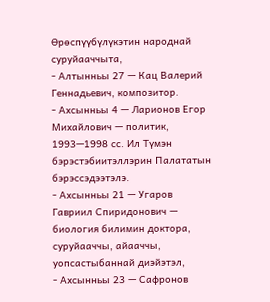Өрөспүүбүлүкэтин народнай суруйааччыта,
- Алтынньы 27 — Кац Валерий Геннадьевич, композитор.
- Ахсынньы 4 — Ларионов Егор Михайлович — политик, 1993—1998 сс. Ил Түмэн бэрэстэбиитэллэрин Палататын бэрэссэдээтэлэ.
- Ахсынньы 21 — Угаров Гавриил Спиридонович — биология билимин доктора, суруйааччы, айааччы, уопсастыбаннай диэйэтэл,
- Ахсынньы 23 — Сафронов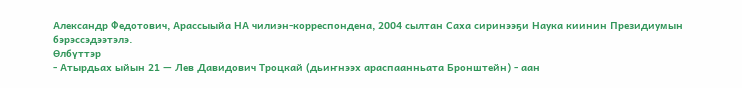Александр Федотович, Арассыыйа НА чилиэн-корреспондена, 2004 сылтан Саха сиринээҕи Наука киинин Президиумын бэрэссэдээтэлэ.
Өлбүттэр
- Атырдьах ыйын 21 — Лев Давидович Троцкай (дьиҥнээх араспаанньата Бронштейн) - аан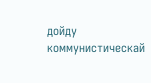дойду коммунистическай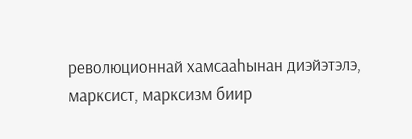революционнай хамсааһынан диэйэтэлэ, марксист, марксизм биир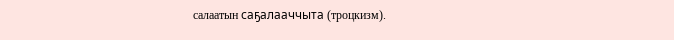салаатын саҕалааччыта (троцкизм).